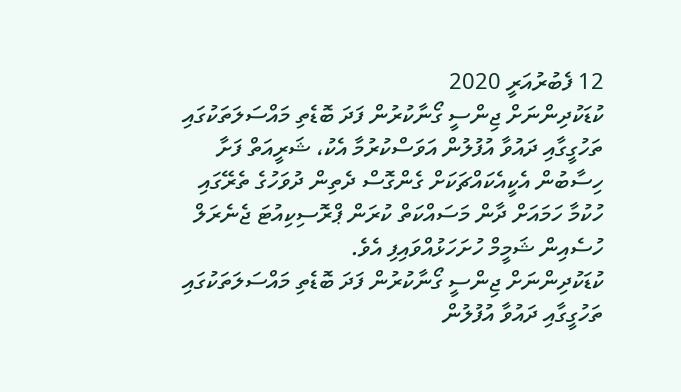12 ފެބުރުއަރީ 2020
ކުޑަކުދިންނަށް ޖިންސީ ގޯނާކުރުން ފަދަ ބޮޑެތި މައްސަލަތަކުގައި ތަހުގީގާއި ދައުވާ އުފުލުން އަވަސްކުރުމާ އެކު، ޝަރީއަތް ފަށާ ހިސާބުން އެކީއެކައްޗަކަށް ގެންގޮސް ދެތިން ދުވަހުގެ ތެރޭގައި ހުކުމާ ހަމައަށް ދާން މަސައްކަތް ކުރަން ޕްރޮސިކިއުޓަ ޖެނެރަލް ހުސެއިން ޝަމީމް ހުށަހަޅުއްވައިފި އެވެ.
ކުޑަކުދިންނަށް ޖިންސީ ގޯނާކުރުން ފަދަ ބޮޑެތި މައްސަލަތަކުގައި ތަހުގީގާއި ދައުވާ އުފުލުން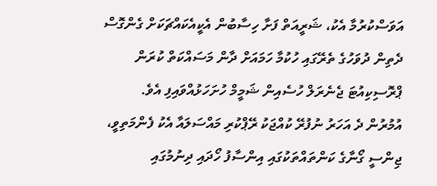އަވަސްކުރުމާ އެކު، ޝަރީއަތް ފަށާ ހިސާބުން އެކީއެކައްޗަކަށް ގެންގޮސް ދެތިން ދުވަހުގެ ތެރޭގައި ހުކުމާ ހަމައަށް ދާން މަސައްކަތް ކުރަން ޕްރޮސިކިއުޓަ ޖެނެރަލް ހުސެއިން ޝަމީމް ހުށަހަޅުއްވައިފި އެވެ.
އުމުރުން ދެ އަހަރު ނުފުރޭ ކުއްޖަކު ރޭޕްކުރި މައްސަލައާ އެކު ފެންމަތިވީ، ޖިންސީ ގޯނާގެ ކަންތައްތަކުގައި އިންސާފު ހޯދައި ދިނުމުގައި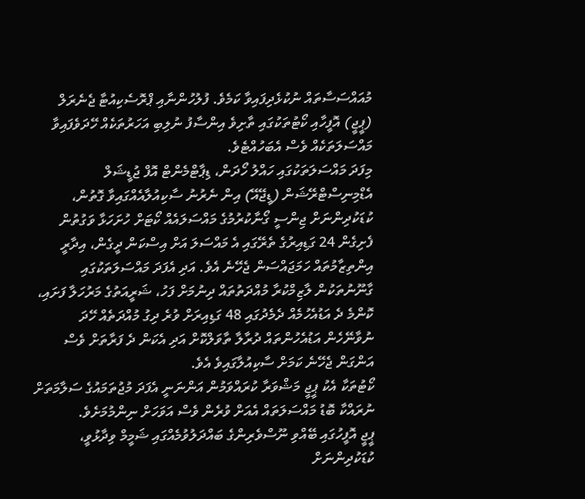މުއައްސަސާތައް ނުކުޅެދިފައިވާ ކަމެވެ. ފުލުހުންނާއި ޕްރޮސެކިއުޓާ ޖެނެރަލް (ޕީޖީ) އޮފީހާއި ކޯޓުތަކުގައި ތާށިވެ އިންސާފު ނުލިބި އަހަރުތަކެއް ހޭދަވެފައިވާ މައްސަލަތަކެއް ވެސް އެބަހުއްޓެވެ.
މިފަދަ މައްސަލަތަކުގައި ހައްލު ހޯދަން، ޑިޕާޓްމެންޓް އޮފް ޖުޑީޝަލް އެޑްމިނިސްޓްރޭޝަން (ޑީޖޭއޭ) އިން ނެރުނު ސާކިއުލާއެއްގައިވާ ގޮތުން، ކުޑަކުދިންނަށް ޖިންސީ ގޯނާކުރުމުގެ މައްސަލައެއް ކޯޓަށް ހުށަހަޅާ ވަގުތުން ފެށިގެން 24 ގަޑިއިރުގެ ތެރޭގައި އެ މައްސަލަ އަށް އިސްކަން ދީގެން، އިދާރީ އިންތިޒާމުތައް ހަމަޖައްސަން ޖެހޭނެ އެވެ. އަދި އެފަދަ މައްސަލަތަކުގައި ގާނޫނުތަކުން ލާޒިމްކުރާ މުއްދަތުތައް ދިނުމަށް ފަހު، ޝަރީއަތުގެ މަރުހަލާ ފަށައި، ކޮންމެ ދެ އަޑުއެހުމެއް ދެމެދުގައި 48 ގަޑިއިރަށް ވުރެ ދިގު މުއްދަތެއް ހޭދަ ނުވާނޭހެން އަޑުއެހުންތައް ދުރާލާ ތާވަލްކޮށް އަދި އެކަން ދެ ފަރާތަށް ވެސް އަންގަން ޖެހޭނެ ކަމަށް ސާކިއުލާގައިވެ އެވެ.
ކޯޓުތަކާ އެކު ޕީޖީ މަޝްވަރާ ކުރައްވަމުން އަންނަނީ އެފަދަ މުޖުތަމައުގެ ސަލާމަތަށް ނުރައްކާ ބޮޑު މައްސަލަތައް އެއަށް ވުރެން ވެސް އަވަހަށް ނިންމުމަށެވެ.
ޕީޖީ އޮފީހުގައި ބޭއްވި ނޫސްވެރިންގެ ބައްދަލުވުމެއްގައި ޝަމީމް ވިދާޅުވީ، ކުޑަކުދިންނަށް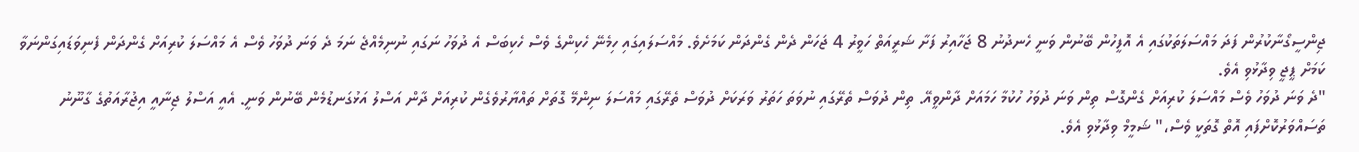ޖިންސީގޯނާކުރުން ފަދަ މައްސަލަތަކުގައި އެ އޮފީހުން ބޭނުން ވަނީ ހެނދުނު 8 ޖަހާއިރު ފަށާ ޝަރީއަތް ހަވީރު 4 ޖަހަން ދެން ގެންދަން ކަމަށެވެ. މައްސަލައިގައި ހިމެނޭ ހެކިންގެ ވެސް ހެކިބަސް އެ ދުވަހު ނަގައި ނުނިމެއްޖެ ނަމަ ދެ ވަނަ ދުވަހު ވެސް އެ މައްސަލަ ކުރިއަށް ގެންދަން ފެނިވަޑައިގަންނަވާ ކަމަށް ޕީޖީ ވިދާޅުވި އެވެ.
"ދެ ވަނަ ދުވަހު ވެސް މައްސަލަ ކުރިއަށް ގެންގޮސް ތިން ވަނަ ދުވަހު ހުކުމާ ހަމައަށް ދާންވީއޭ. ތިން ދުވަސް ތެރޭގައި ނުވަތަ ހަތަރު ވަރަކަށް ދުވަސް ތެރޭގައި މައްސަލަ ނިންމޭ ގޮތަށް ތައްޔާރުވެގެން ކުރިއަށް ދާން އަސްލު އަޅުގަނޑުމެން ބޭނުން ވަނީ. އެއީ އަސްލު ޖިނާއީ އިޖުރާއަތުގެ ގާނޫނު ތަސައްވަރުކޮށްފައި އޮތް ގޮތަކީ ވެސް،" ޝަމީމް ވިދާޅުވި އެވެ.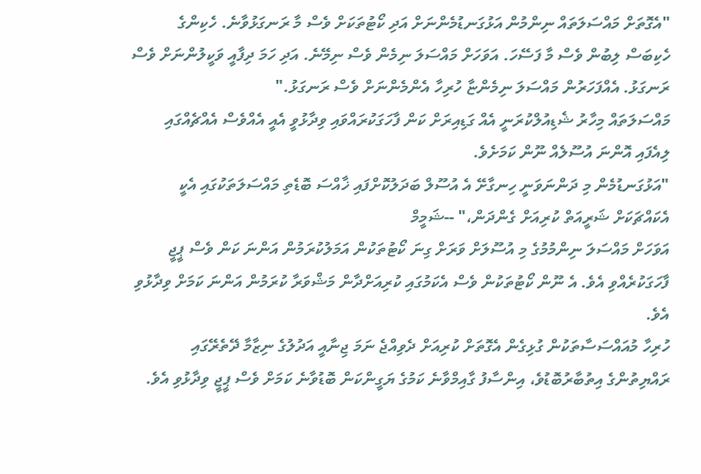"އެގޮތަށް މައްސަލަތައް ނިންމުން އަޅުގަނޑުމެންނަށް އަދި ކޯޓުތަކަށް ވެސް މާ ރަނގަޅުވާނެ. ހެކިންގެ ހެކިބަސް ލިބުން ވެސް މާ ފަސޭހަ. އަވަހަށް މައްސަލަ ނިމެން ވެސް ނިމޭނެ. އަދި ހަމަ ދިފާއީ ވަކީލުންނަށް ވެސް ރަނގަޅު. އެއްފަހަރުން މައްސަލަ ނިމެންޏާ ހުރިހާ އެންމެންނަށް ވެސް ރަނގަޅު."
މައްސަލަތައް މިހާރު ޝެޑިއުލްކުރަނީ އެއް ގަޑިއިރަށް ކަން ފާހަގަކުރައްވައި ވިދާޅުވީ އެއީ އެއްވެސް އެއްޗެއްގައި ލިއެފައި އޮންނަ އުސޫލެއް ނޫން ކަމަށެވެ.
"އަޅުގަނޑުމެން މި ދަންނަވަނީ ހިނގާށޭ އެ އުސޫލް ބަދަލުކޮށްފައި ޚާއްސަ ބޮޑެތި މައްސަލަތަކުގައި އެކީ އެކައްޗަކަށް ޝަރީއަތް ކުރިއަށް ގެންދަން،" --ޝަމީމް
އަވަހަށް މައްސަލަ ނިންމުމުގެ މި އުސޫލަށް ވަރަށް ގިނަ ކޯޓުތަކުން އަމަލުކުރަމުން އަންނަ ކަން ވެސް ޕީޖީ ފާހަގަކުރެއްވި އެވެ. އެ ނޫން ކޯޓުތަކުން ވެސް އެކަމުގައި ކުރިއަށްދާން މަޝްވަރާ ކުރަމުން އަންނަ ކަމަށް ވިދާޅުވި އެވެ.
ހުރިހާ މުއައްސަސާތަކުން ގުޅިގެން އެގޮތަށް ކުރިއަށް ދެވިއްޖެ ނަމަ ޖިނާއީ އަދުލުގެ ނިޒާމާ ދޭތެރޭގައި ރައްޔިތުންގެ އިތުބާރުބޮޑުވެ، އިންސާފު ގާއިމްވާނެ ކަމުގެ ޔަގީންކަން ބޮޑުވާނެ ކަމަށް ވެސް ޕީޖީ ވިދާޅުވި އެވެ.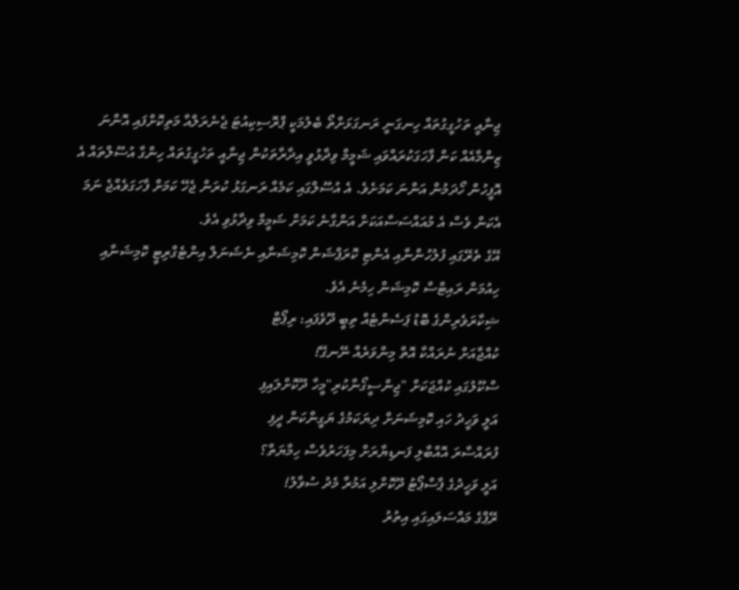ޖިނާއީ ތަހުގީގުތައް ހިނގަނީ ރަނގަޅަށްތޯ ބެލުމަކީ ޕްރޮސިކިއުޓަ ޖެނެރަލްއާ މަތިކޮށްފައި އޮންނަ ޒިންމާއެއް ކަން ފާހަގަކުރައްވައި ޝަމީމް ވިދާޅުވީ އިދާރާތަކުން ޖިނާއީ ތަހުގީގުތައް ހިންގާ އުސޫލްތައް އެ އޮފީހުން ހޯދަމުން އަންނަ ކަމަށެވެ. އެ އުސޫލްގައި ކަމެއް ރަނގަޅު ކުރަން ޖެހޭ ކަމަށް ފާހަގަވެއްޖެ ނަމަ އެކަން ވެސް އެ މުއައްސަސާއަކަށް އަންގާނެ ކަމަށް ޝަމީމް ވިދާޅުވި އެވެ.
އޭގެ ތެރޭގައި ފުލުހުންނާއި އެންޓި ކޮރަޕްޝަން ކޮމިޝަނާއި ނެޝަނަލް އިންޓެގްރިޓީ ކޮމިޝަނާއި ހިއުމަން ރައިޓްސް ކޮމިޝަން ހިމެނެ އެވެ.
ޝިކާރަވެރިންގެ ބޮޑު ޕަސެންޓެއް ތިބީ ދޫވެފައި: ރިޕޯޓް
ކުއްޖާއަށް ނުރައްކާ އޮތް މިންވަރެއް ނޭނގޭ!
ސްކޫލުގައި ކުއްޖަކަށް "ޖިންސީގޯނާކުރި"މީހާ ދޫކޮށްލައިފި
އަލީ ވަހީދު ހައި ކޮމިޝަނަށް ދިޔަކަމުގެ ޔަގީންކަން ދީފި
ފުރައްސާރަ އޮއްބާލި ފަނޑިޔާރަށް މިފަހަރުވެސް ހިމާޔަތް؟
އަލީ ވަހީދުގެ ޕާސްޕޯޓު ދޫކޮށްލި އަމުރާ މެދު ސުވާލު!
ރޭޕްގެ މައްސަލައިގައި އިތުރު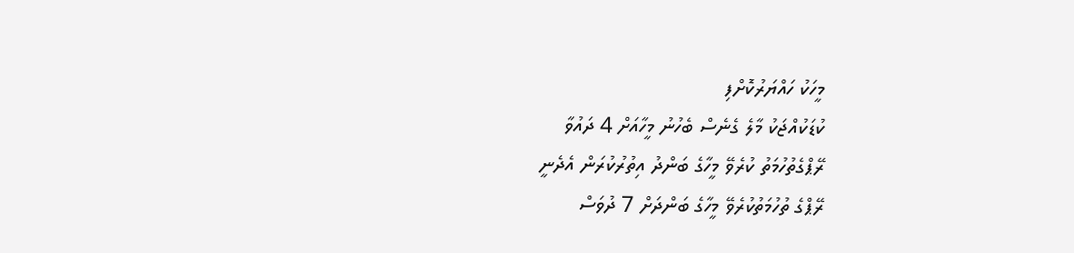މީހަކު ހައްޔަރުކޮށްފި
ކުޑަކުއްޖަކު މާލެ ގެނެސް ބެހުނު މީހާއަށް 4 ދައުވާ
ރޭޕްގެތުހުމަތު ކުރެވޭ މީހާގެ ބަންދު އިތުރުކުރަން އެދެނީ
ރޭޕްގެ ތުހުމަތުކުރެވޭ މީހާގެ ބަންދަށް 7 ދުވަސް